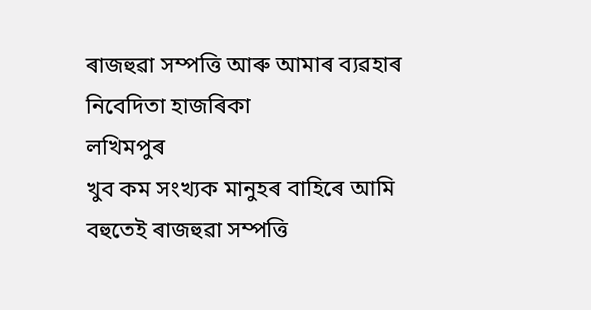ৰাজহুৱা সম্পত্তি আৰু আমাৰ ব্যৱহাৰ
নিবেদিতা হাজৰিকা
লখিমপুৰ
খুব কম সংখ্যক মানুহৰ বাহিৰে আমি বহুতেই ৰাজহুৱা সম্পত্তি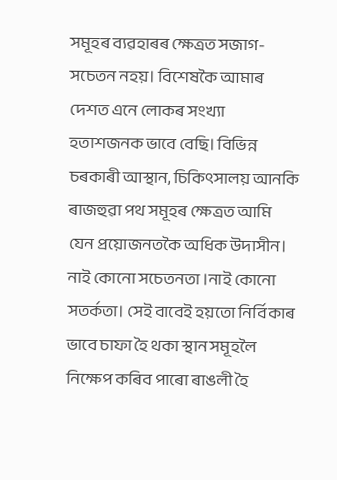সমূহৰ ব্যৱহাৰৰ ক্ষেত্ৰত সজাগ-সচেতন নহয়। বিশেষকৈ আমাৰ দেশত এনে লোকৰ সংখ্যা হতাশজনক ভাবে বেছি। বিভিন্ন চৰকাৰী আস্থান, চিকিৎসালয় আনকি ৰাজহুৱা পথ সমূহৰ ক্ষেত্ৰত আমি যেন প্ৰয়োজনতকৈ অধিক উদাসীন। নাই কোনো সচেতনতা ।নাই কোনো সতৰ্কতা। সেই বাবেই হয়তো নিৰ্বিকাৰ ভাবে চাফা হৈ থকা স্থান সমূহলৈ নিক্ষেপ কৰিব পাৰো ৰাঙলী হৈ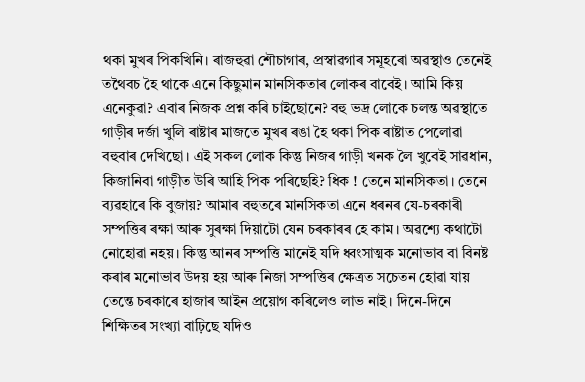থকা মুখৰ পিকখিনি। ৰাজহুৱা শৌচাগাৰ, প্ৰস্বাৱগাৰ সমূহৰো অৱস্থাও তেনেই তথৈবচ হৈ থাকে এনে কিছুমান মানসিকতাৰ লোকৰ বাবেই। আমি কিয় এনেকুৱা? এবাৰ নিজক প্ৰশ্ন কৰি চাইছোনে? বহু ভদ্ৰ লোকে চলন্ত অৱস্থাতে গাড়ীৰ দৰ্জা খুলি ৰাষ্টাৰ মাজতে মুখৰ ৰঙা হৈ থকা পিক ৰাষ্টাত পেলোৱা বহুবাৰ দেখিছো। এই সকল লোক কিন্তু নিজৰ গাড়ী খনক লৈ খুবেই সাৱধান, কিজানিবা গাড়ীত উৰি আহি পিক পৰিছেহি? ধিক ! তেনে মানসিকতা। তেনে ব্যৱহাৰে কি বুজায়? আমাৰ বহুতৰে মানসিকতা এনে ধৰনৰ যে-চৰকাৰী সম্পত্তিৰ ৰক্ষা আৰু সুৰক্ষা দিয়াটো যেন চৰকাৰৰ হে কাম। অৱশ্যে কথাটো নোহোৱা নহয়। কিন্তু আনৰ সম্পত্তি মানেই যদি ধ্বংসাত্মক মনোভাব বা বিনষ্ট কৰাৰ মনোভাব উদয় হয় আৰু নিজা সম্পত্তিৰ ক্ষেত্ৰত সচেতন হোৱা যায় তেন্তে চৰকাৰে হাজাৰ আইন প্ৰয়োগ কৰিলেও লাভ নাই। দিনে-দিনে শিক্ষিতৰ সংখ্যা বাঢ়িছে যদিও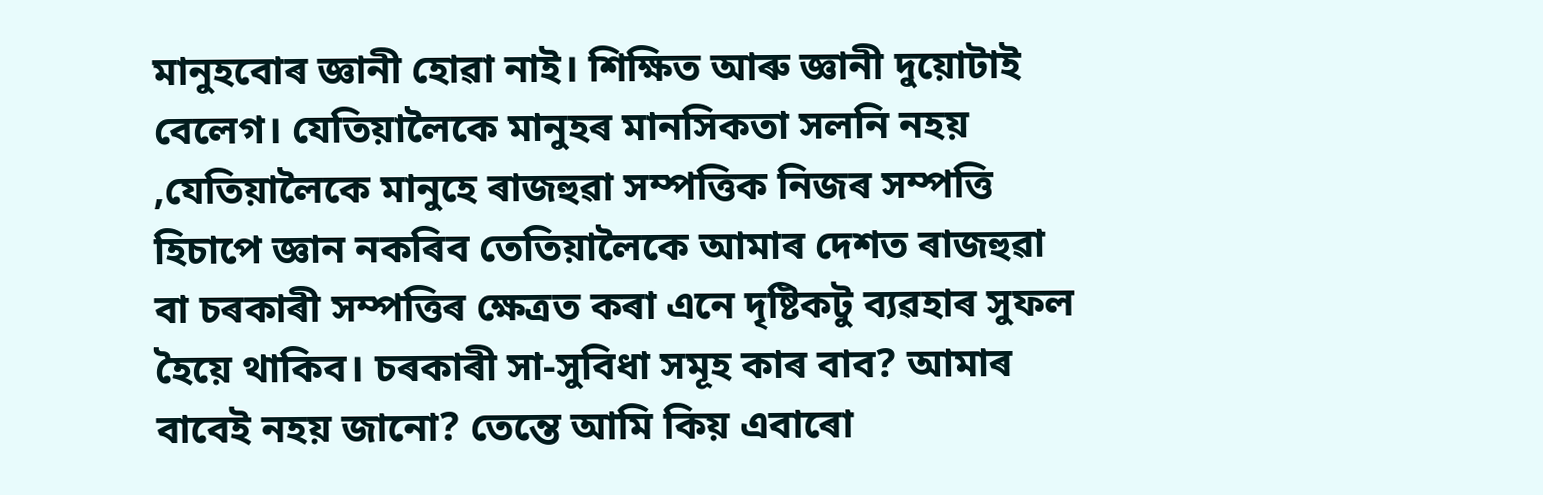মানুহবোৰ জ্ঞানী হোৱা নাই। শিক্ষিত আৰু জ্ঞানী দুয়োটাই বেলেগ। যেতিয়ালৈকে মানুহৰ মানসিকতা সলনি নহয় ,যেতিয়ালৈকে মানুহে ৰাজহুৱা সম্পত্তিক নিজৰ সম্পত্তি হিচাপে জ্ঞান নকৰিব তেতিয়ালৈকে আমাৰ দেশত ৰাজহুৱা বা চৰকাৰী সম্পত্তিৰ ক্ষেত্ৰত কৰা এনে দৃষ্টিকটু ব্যৱহাৰ সুফল হৈয়ে থাকিব। চৰকাৰী সা-সুবিধা সমূহ কাৰ বাব? আমাৰ বাবেই নহয় জানো? তেন্তে আমি কিয় এবাৰো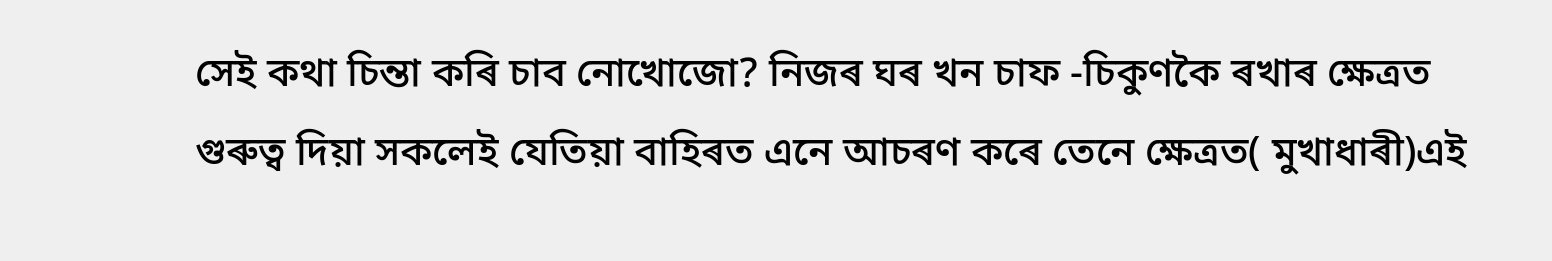সেই কথা চিন্তা কৰি চাব নোখোজো? নিজৰ ঘৰ খন চাফ -চিকুণকৈ ৰখাৰ ক্ষেত্ৰত গুৰুত্ব দিয়া সকলেই যেতিয়া বাহিৰত এনে আচৰণ কৰে তেনে ক্ষেত্ৰত( মুখাধাৰী)এই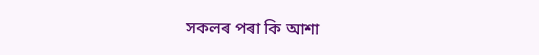সকলৰ পৰা কি আশা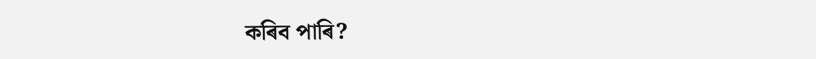কৰিব পাৰি?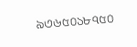৯৩৬৫০১৮৭৫০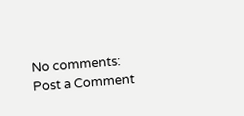No comments:
Post a Comment